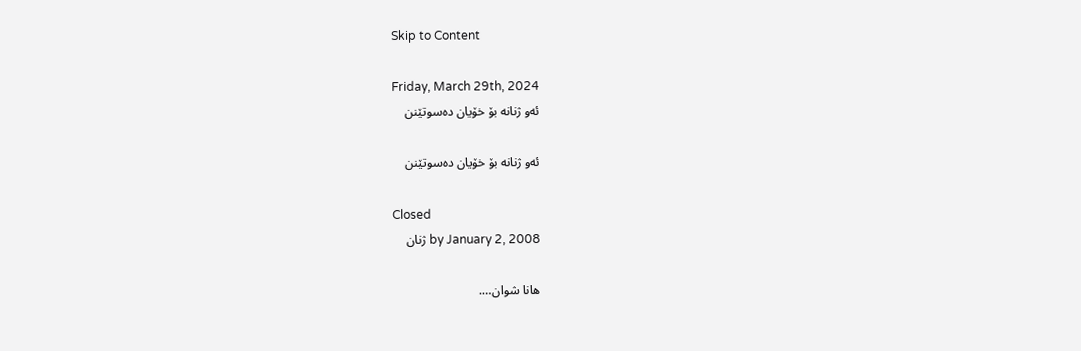Skip to Content

Friday, March 29th, 2024
ئه‌و ژنانه‌ بۆ خۆیان ده‌سوتێنن

ئه‌و ژنانه‌ بۆ خۆیان ده‌سوتێنن

Closed
by January 2, 2008 ژنان

هانا شوان….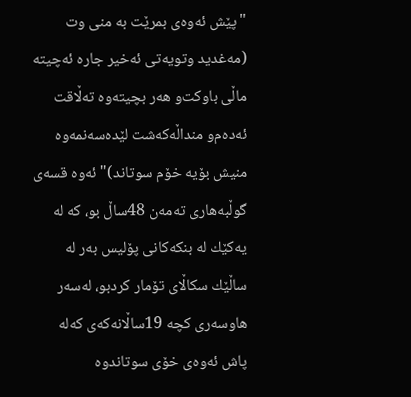"پێش ئه‌وه‌ی‌ بمرێت به‌ منی‌ وت (مه‌غدید وتویه‌تی‌ ئه‌خیر جاره‌ ئه‌چیته‌ ماڵی‌ باوكت‌و هه‌ر بچیته‌وه‌ ته‌ڵاقت ئه‌ده‌م‌و منداڵه‌كه‌شت لێده‌سه‌نمه‌وه‌ منیش بۆیه‌ خۆم سوتاند)" ئه‌وه‌ قسه‌ی‌ گوڵبه‌هاری‌ ته‌مه‌ن 48ساڵ بو، كه‌ له‌ یه‌كێك له‌ بنكه‌كانی‌ پۆلیس به‌ر له‌ ساڵێك سكاڵای‌ تۆمار كردبو، له‌سه‌ر هاوسه‌ری‌ كچه‌ 19ساڵانه‌كه‌ی‌ كه‌له‌ پاش ئه‌وه‌ی‌ خۆی‌ سوتاندوه‌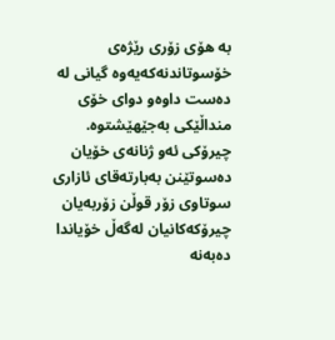به‌ هۆی‌ زۆری‌ رێژه‌ی‌ خۆسوتاندنه‌كه‌یه‌وه‌ گیانی‌ له‌ ده‌ست داوه‌و دوای‌ خۆی‌ منداڵێكی‌ به‌جێهێشتوه‌.
چیرۆكی‌ ئه‌و ژنانه‌ی‌ خۆیان ده‌سوتێنن به‌بارته‌قای‌ ئازاری‌ سوتاوی‌ زۆر قوڵن زۆربه‌یان چیرۆكه‌كانیان له‌گه‌ڵ خۆیاندا ده‌به‌نه‌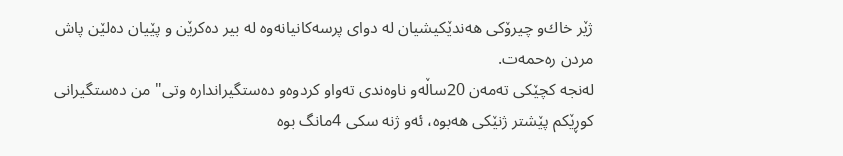ژێر خاك‌و چیرۆكی‌ هه‌ندێكیشیان له‌ دوای‌ پرسه‌كانیانه‌وه‌ له‌ بیر ده‌كرێن و پێیان ده‌لێن پاش مردن ره‌حمه‌ت.
له‌نجه‌ كچێكی‌ ته‌مه‌ن 20ساڵه‌‌و ناوه‌ندی‌ ته‌واو كردوه‌‌و ده‌ستگیرانداره‌ وتی‌" من ده‌ستگیرانی‌ كوڕێكم پێشتر ژنێكی‌ هه‌بوه‌، ئه‌و ژنه‌ سكی‌ 4مانگ بوه‌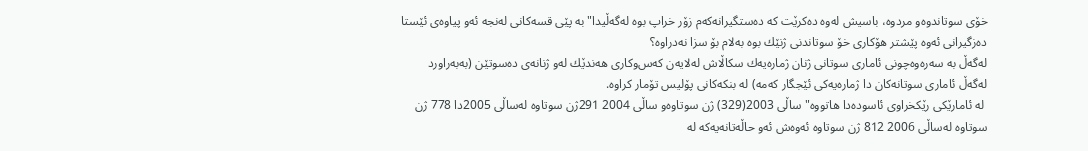خۆی‌ سوتاندوه‌‌و مردوه‌، باسیش له‌وه‌ ده‌كرێت كه‌ ده‌ستگیرانه‌كه‌م زۆر خراپ بوه‌ له‌گه‌ڵیدا"به‌ پێی‌ قسه‌كانی‌ له‌نجه‌ ئه‌و پیاوه‌ی‌ ئێستا ده‌زگیرانی‌ ئه‌وه‌ پێشتر هۆكاری‌ خۆ سوتاندنی‌ ژنێك بوه‌ به‌لام بۆ سزا نه‌دراوه‌؟
له‌گه‌ڵ به‌ سه‌ره‌وه‌چونی‌ ئاماری‌ سوتانی‌ ژنان ژماره‌یه‌ك سكاڵاش له‌لایه‌ن كه‌س‌وكاری هه‌ندێك له‌و ژنانه‌ی‌ ده‌سوتێن (به‌به‌راورد له‌گه‌ڵ ئاماری‌ سوتانه‌كان دا ژماره‌یه‌كی‌ ئێجگار كه‌مه‌) له‌ بنكه‌كانی‌ پۆلیس تۆمار كراوه‌.
 له‌ ئامارێكی‌ رێكخراوی‌ ئاسوده‌دا هاتووه‌" ساڵی‌ 2003(329) ژن سوتاوه‌‌و ساڵی‌ 2004 291ژن سوتاوه‌ له‌ساڵی‌ 2005دا 778 ژن سوتاوه‌ له‌ساڵی‌ 2006 812 ژن سوتاوه‌ ئه‌وه‌ش ئه‌و حاڵه‌تانه‌یه‌كه‌ له‌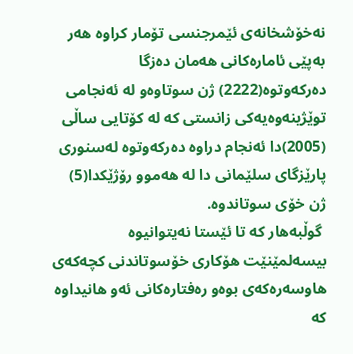نه‌خۆشخانه‌ی‌ ئێمرجنسی‌ تۆمار كراوه‌ هه‌ر به‌پێی‌ ئاماره‌كانی‌ هه‌مان ده‌زگا ده‌ركه‌وتوه‌(2222) ژن سوتاوه‌‌و له‌ ئه‌نجامی‌ توێژینه‌وه‌یه‌كی‌ زانستی‌ كه‌ له‌ كۆتایی‌ ساڵی‌ (2005)دا ئه‌نجام دراوه‌ ده‌ركه‌وتوه‌ له‌سنوری‌ پارێزگای‌ سلێمانی‌ دا له‌ هه‌موو رۆژێكدا(5) ژن خۆی‌ سوتاندوه‌.
 گوڵبه‌هار كه‌ تا ئێستا نه‌یتوانیوه‌ بیسه‌لمێنێت هۆكاری‌ خۆسوتاندنی‌ كچه‌كه‌ی‌ هاوسه‌ره‌كه‌ی‌ بوه‌‌و ره‌فتاره‌كانی‌ ئه‌و هانیداوه‌ كه‌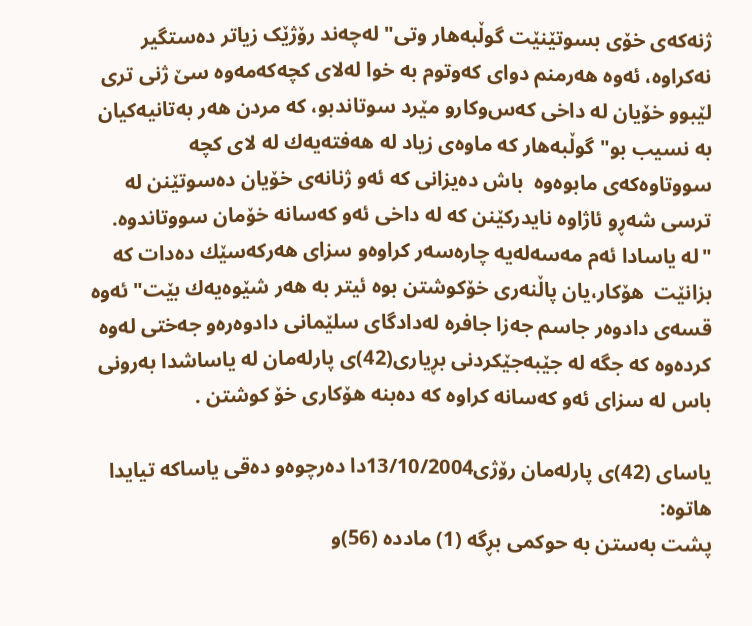ژنه‌كه‌ی‌ خۆی‌ بسوتێنێت گوڵبه‌هار وتی‌" له‌چه‌ند رۆژێک‌ زیاتر ده‌ستگیر نه‌كراوه‌، ئه‌وه‌ هه‌رمنم دوای‌ كه‌وتوم به‌ خوا له‌لای‌ كچه‌كه‌مه‌وه‌ سێ‌ ژنی‌ تری‌ لێبوو خۆیان له‌ داخی‌ كه‌س‌وكار‌و مێرد سوتاندبو، كه‌ مردن هه‌ر به‌تانیه‌كیان به‌ نسیب بو"گوڵبه‌هار كه‌ ماوه‌ی‌ زیاد له‌ هه‌فته‌یه‌ك له‌ لای‌ كچه‌ سووتاوه‌كه‌ی‌ مابوه‌وه‌  باش ده‌یزانی‌ كه‌ ئه‌و ژنانه‌ی‌ خۆیان ده‌سوتێنن له‌ ترسی‌ شه‌ڕو ئاژاوه‌ نایدركێنن كه‌ له‌ داخی‌ ئه‌و كه‌سانه‌ خۆمان سووتاندوه‌.
"له‌ یاسادا ئه‌م مه‌سه‌له‌یه‌ چاره‌سه‌ر كراوه‌‌و سزای‌ هه‌ركه‌سێك ده‌دات كه‌ بزانێت  هۆكار،یان پاڵنه‌ری‌ خۆكوشتن بوه‌ ئیتر به‌ هه‌ر شێوه‌یه‌ك بێت"ئه‌وه‌ قسه‌ی‌ دادوه‌ر جاسم جه‌زا جافره‌ له‌دادگای‌ سلێمانی‌ دادوه‌ره‌‌و جه‌ختی‌ له‌وه‌ كرده‌وه‌ كه‌ جگه‌ له‌ جێبه‌جێكردنی‌ بڕیاری‌(42)ی‌ پارله‌مان له‌ یاساشدا به‌رونی‌ باس له‌ سزای‌ ئه‌و كه‌سانه‌ كراوه‌ كه‌ ده‌بنه‌ هۆكاری‌ خۆ كوشتن .

یاسای‌ (42)ی‌ پارله‌مان رۆژی‌13/10/2004دا ده‌رچوه‌‌و ده‌قی‌ یاساكه‌ تیایدا هاتوه‌:
پشت به‌ستن به‌ حوكمی‌ بڕگه‌ (1) مادده‌ (56)و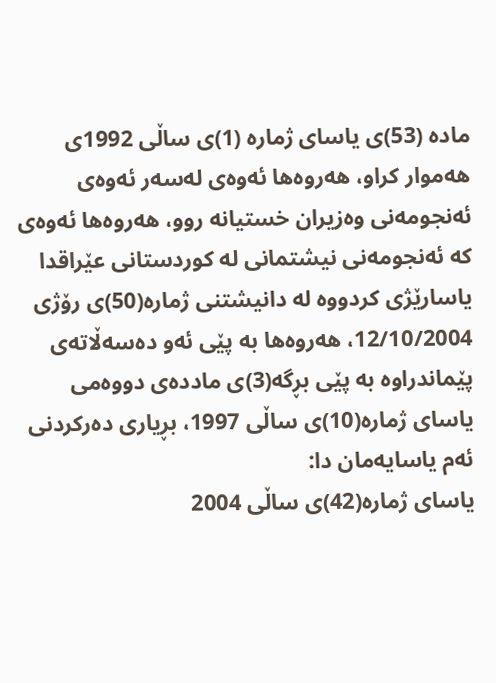ماده‌ (53)ی‌ یاسای‌ ژماره‌ (1)ی‌ ساڵی‌ 1992ی‌ هه‌موار كراو، هه‌روه‌ها ئه‌وه‌ی‌ له‌سه‌ر ئه‌وه‌ی‌ ئه‌نجومه‌نی‌ وه‌زیران خستیانه‌ روو، هه‌روه‌ها ئه‌وه‌ی‌ كه‌ ئه‌نجومه‌نی‌ نیشتمانی‌ له‌ كوردستانی‌ عێراقدا یاسارێژی‌ كردووه‌ له‌ دانیشتنی‌ ژماره‌(50)ی‌ رۆژی‌ 12/10/2004، هه‌روه‌ها به‌ پێی‌ ئه‌و ده‌سه‌ڵاته‌ی‌ پێماندراوه‌ به‌ پێی‌ بڕگه‌(3)ی‌ مادده‌ی‌ دووه‌می‌ یاسای‌ ژماره‌(10)ی‌ ساڵی‌ 1997، بڕیاری‌ ده‌ركردنی‌ ئه‌م یاسایه‌مان دا:
یاسای‌ ژماره‌(42)ی‌ ساڵی‌ 2004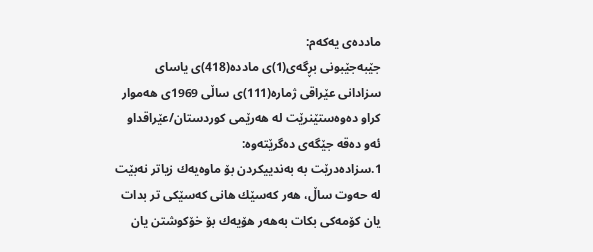مادده‌ی‌ یه‌كه‌م:
جێبه‌جێبونی‌ بڕگه‌ی‌(1)ی‌ مادده‌(418)ی‌ یاسای‌ سزادانی‌ عێراقی‌ ژماره‌(111)ی‌ ساڵی‌ 1969ی‌ هه‌موار كراو ده‌وه‌ستێنرێت له‌ هه‌رێمی‌ كوردستان/عێراقدا‌و ئه‌و ده‌قه‌ جێگه‌ی‌ ده‌گرێته‌وه‌:
1.سزاده‌درێت به‌ به‌ندییكردن بۆ ماوه‌یه‌ك زیاتر نه‌بێت له‌ حه‌وت ساڵ، هه‌ر كه‌سێك هانی‌ كه‌سێكی‌ تر بدات یان كۆمه‌كی‌ بكات به‌هه‌ر هۆیه‌ك بۆ خۆكوشتن یان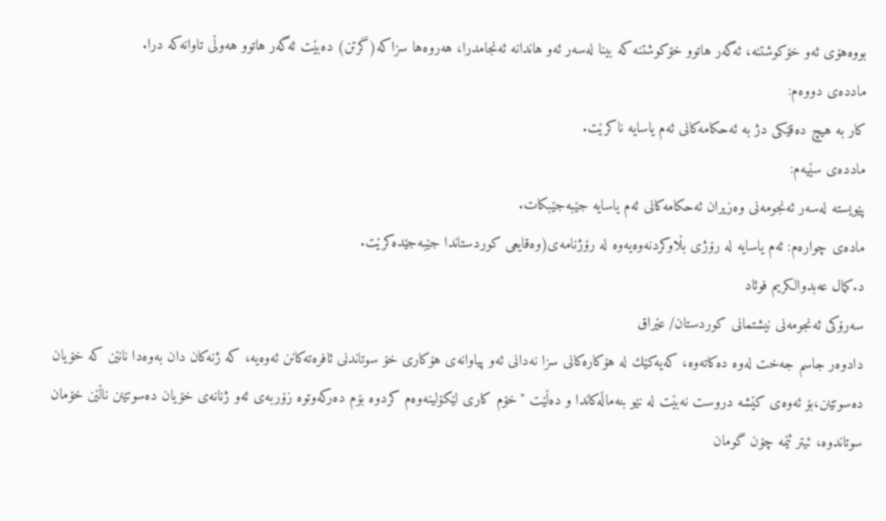بووه‌هۆی‌ ئه‌و خۆكوشتنه‌، ئه‌گه‌ر هاتوو خۆكوشتنه‌ كه‌ بینا له‌سه‌ر ئه‌و هاندانه‌ ئه‌نجامدرا، هه‌روه‌ها سزاكه‌(گرتن) ده‌بێت ئه‌گه‌ر هاتوو هه‌وڵی‌ تاوانه‌كه‌ درا.
مادده‌ی‌ دووه‌م:
كار به‌ هیچ ده‌قێكی‌ دژ به‌ ئه‌حكامه‌كانی‌ ئه‌م یاسایه‌ ناكرێت.
مادده‌ی‌ سێیه‌م:
پێویسته‌ له‌سه‌ر ئه‌نجومه‌نی‌ وه‌زیران ئه‌حكامه‌كانی‌ ئه‌م یاسایه‌ جێبه‌جێبكات.
ماده‌ی‌ چواره‌م: ئه‌م یاسایه‌ له‌ رۆژی‌ بڵاوكردنه‌وه‌یه‌وه‌ له‌ رۆژنامه‌ی‌(وه‌قایعی‌ كوردستاندا جێبه‌جێده‌كرێت.
د.كمال عه‌بدوالكریم فوئاد
سه‌رۆكی‌ ئه‌نجومه‌نی‌ نیشتمانی‌ كوردستان/ عێراق
دادوه‌ر جاسم جه‌خت له‌وه‌ ده‌كاته‌وه‌، كه‌یه‌كێك له‌ هۆكاره‌كانی‌ سزا نه‌دانی‌ ئه‌و پیاوانه‌ی‌ هۆكاری‌ خۆ سوتاندنی‌ ئافره‌ته‌كانن ئه‌وه‌یه‌، كه‌ ژنه‌كان دان به‌وه‌دا نانێن كه‌ خۆیان ده‌سوتێنن،بۆ ئه‌وه‌ی‌ كێشه‌ دروست نه‌بێت له‌ نێو بنه‌ماڵه‌كاندا و ده‌ڵێت "خۆم كاری‌ لێكۆلینه‌وه‌م كردوه‌ بۆم ده‌ركه‌وتوه‌ زۆربه‌ی‌ ئه‌و ژنانه‌ی‌ خۆیان ده‌سوتێنن ناڵێن خۆمان سوتاندوه‌، ئیتر ئێمه‌ چۆن گومان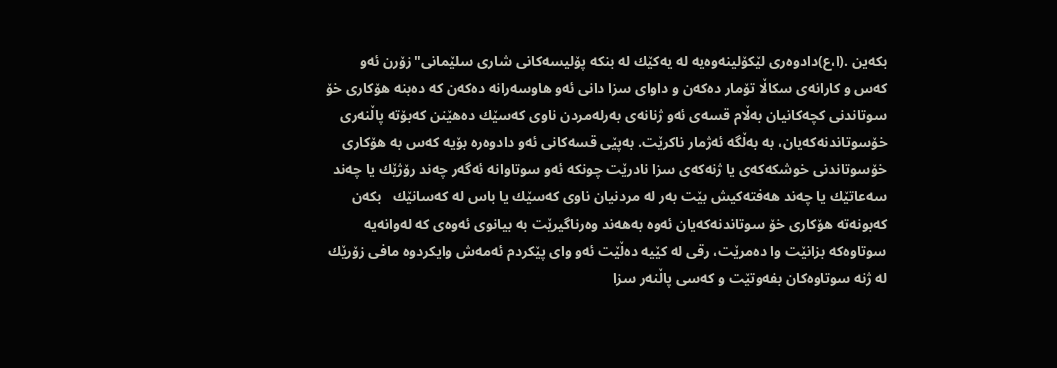بكه‌ین .(ا،ع)دادوه‌ری‌ لێكۆلینه‌وه‌یه‌ له‌ یه‌كێك له‌ بنكه‌ پۆلیسه‌كانی‌ شاری‌ سلێمانی‌"زۆرن ئه‌و كه‌س و كارانه‌ی‌ سكاڵا تۆمار ده‌كه‌ن و داوای‌ سزا دانی‌ ئه‌و هاوسه‌رانه‌ ده‌كه‌ن كه‌ ده‌بنه‌ هۆكاری‌ خۆ سوتاندنی‌ كچه‌كانیان به‌ڵام قسه‌ی‌ ئه‌و ژنانه‌ی‌ به‌رله‌مردن ناوی‌ كه‌سێك ده‌هێنن كه‌بۆته‌ پاڵنه‌ری‌ خۆسوتاندنه‌كه‌یان، به‌ به‌ڵگه‌ ئه‌ژمار ناكرێت. به‌پێی‌ قسه‌كانی‌ ئه‌و دادوه‌ره‌ بۆیه‌ كه‌س به‌ هۆكاری‌ خۆسوتاندنی‌ خوشكه‌كه‌ی‌ یا ژنه‌كه‌ی‌ سزا نادرێت چونكه‌ ئه‌و سوتاوانه‌ ئه‌گه‌ر چه‌ند رۆژێك یا چه‌ند سه‌عاتێك یا چه‌ند هه‌فته‌كیش بێت به‌ر له‌ مردنیان ناوی‌ كه‌سێك یا باس له‌ كه‌سانێك   بكه‌ن كه‌بونه‌ته‌ هۆكاری‌ خۆ سوتاندنه‌كه‌یان ئه‌وه به‌هه‌ند وه‌رناگیرێت به‌ بیانوی‌ ئه‌وه‌ی‌ كه‌ له‌وانه‌یه‌ سوتاوه‌كه‌ بزانێت وا ده‌مرێت، رقی‌ له‌ كێیه‌ ده‌ڵێت ئه‌و وای‌ پێكردم ئه‌مه‌ش وایكردوه‌ مافی‌ زۆرێك له‌ ژنه‌ سوتاوه‌كان بفه‌وتێت و كه‌سی‌ پاڵنه‌ر سزا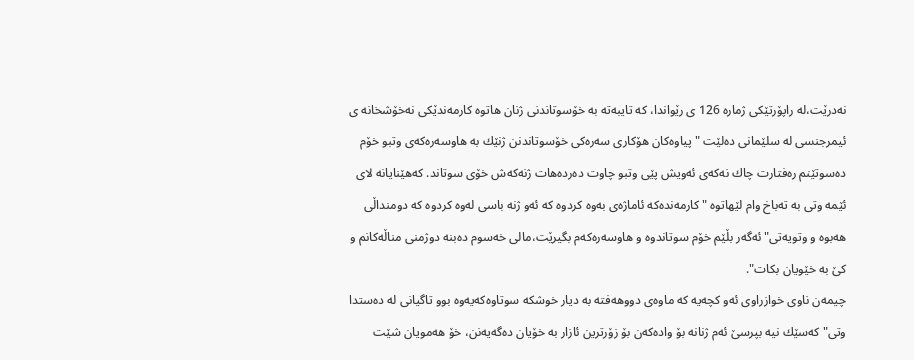نه‌درێت،له‌ راپۆرتێكی‌ ژماره‌ 126 ی‌ رێواندا، كه‌ تایبه‌ته‌ به‌ خۆسوتاندنی‌ ژنان هاتوه‌ كارمه‌ندێكی‌ نه‌خۆشخانه‌ ی‌ ئیمرجنسی‌ له‌ سلێمانی‌ ده‌لێت "پیاوه‌كان هۆكاری‌ سه‌ره‌كی‌ خۆسوتاندنن ژنێك به‌ هاوسه‌ره‌كه‌ی‌ وتبو خۆم ده‌سوتێنم ره‌فتارت چاك نه‌كه‌ی‌ ئه‌ویش پێی‌ وتبو چاوت ده‌رده‌هات ژنه‌كه‌ش خۆی‌ سوتاند. كه‌هێنایانه‌ لای‌ ئێمه‌ وتی‌ به‌ ته‌باخ وام لێهاتوه‌ "كارمه‌نده‌كه‌ ئاماژه‌ی‌ به‌وه‌ كردوه‌ كه‌ ئه‌و ژنه‌ باسی‌ له‌وه‌ كردوه‌ كه‌ دومنداڵی‌ هه‌بوه‌ و وتویه‌تی‌" ئه‌گه‌ر بڵێم خۆم سوتاندوه‌ و هاوسه‌ره‌كه‌م بگیرێت،مالی‌ خه‌سوم ده‌بنه‌ دوژمنی‌ مناڵه‌كانم و كێ‌ به‌ خێویان بكات".
چیمه‌ن ناوی‌ خوازراوی‌ ئه‌و كچه‌یه‌ كه‌ ماوه‌ی‌ دووهه‌فته‌ به‌ دیار خوشكه‌ سوتاوه‌كه‌یه‌وه‌ بوو تاگیانی‌ له‌ ده‌ستدا وتی‌"كه‌سێك نیه‌ بپرسێ‌ ئه‌م ژنانه‌ بۆ واده‌كه‌ن بۆ زۆرترین ئازار به‌ خۆیان ده‌گه‌یه‌نن، خۆ هه‌مویان شێت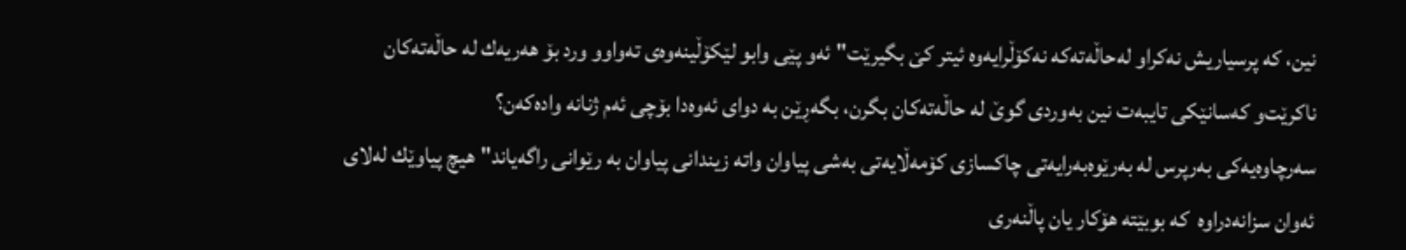نین، كه‌ پرسیاریش نه‌كرا‌و له‌حاڵه‌ته‌كه‌ نه‌كۆڵرایه‌وه‌ ئیتر كێ‌ بگیرێت"ئه‌و پێی‌ وابو لێكۆڵینه‌وه‌ی‌ ته‌واو‌و ورد بۆ هه‌ریه‌ك له‌ حاڵه‌ته‌كان ناكرێت‌و كه‌سانێكی‌ تایبه‌ت نین به‌وردی‌ گوێ‌ له‌ حاڵه‌ته‌كان بگرن، بگه‌ڕێن به‌ دوای‌ ئه‌وه‌دا بۆچی‌ ئه‌م ژنانه‌ واده‌كه‌ن؟
سه‌رچاوه‌یه‌كی‌ به‌رپرس له‌ به‌رێوه‌به‌رایه‌تی‌ چاكسازی‌ كۆمه‌ڵایه‌تی‌ به‌شی‌ پیاوان واته‌ زیندانی‌ پیاوان به‌ رێوانی‌ راگه‌یاند"هیچ پیاوێك له‌لای‌ ئه‌وان سزانه‌دراوه‌  كه‌ بوبێته‌ هۆكار یان پاڵنه‌ری‌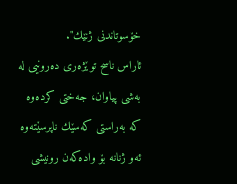خۆسوتاندنی‌ ژنێك".
ئاراس ناسح توێژه‌ری‌ ده‌رونیی له‌ به‌شی‌ پیاوان، جه‌ختی‌ كرده‌وه‌ كه‌ به‌راستی‌ كه‌سێك ناپرسێته‌وه‌ ئه‌و ژنانه‌ بۆ واده‌كه‌ن رونیشی‌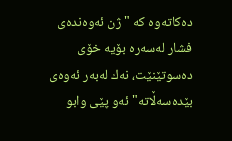ده‌كاته‌وه‌ كه‌ "ژن ئه‌وه‌نده‌ی‌ فشار له‌سه‌ره‌ بۆیه‌ خۆی‌ ده‌سوتێنێت، نه‌ك له‌به‌ر ئه‌وه‌ی‌ بێده‌سه‌ڵاته‌"ئه‌و پێی‌ وابو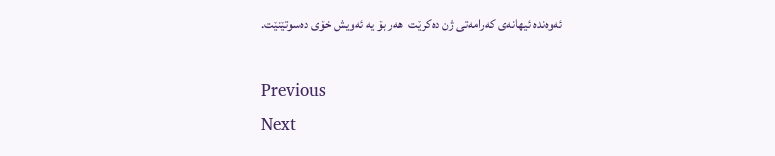ئه‌وه‌نده‌ ئیهانه‌ی‌ كه‌رامه‌تی‌ ژن ده‌كرێت  هه‌ر بۆ یه‌ ئه‌ویش خۆی‌ ده‌سوتێنێت.

Previous
Next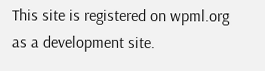This site is registered on wpml.org as a development site.